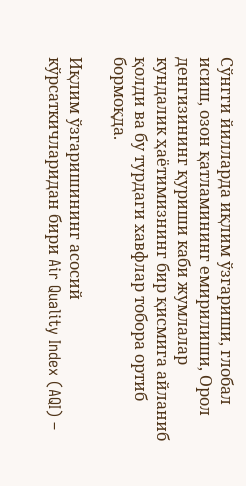Сўнгги йилларда иқлим ўзгариши, глобал исиш, озон қатламининг емирилиши, Орол денгизининг қуриши каби жумлалар кундалик ҳаётимизнинг бир қисмига айланиб қолди ва бу турдаги хавфлар тобора ортиб бормоқда.

Иқлим ўзгаришининг асосий кўрсаткичларидан бири Air Quality Index (AQI) –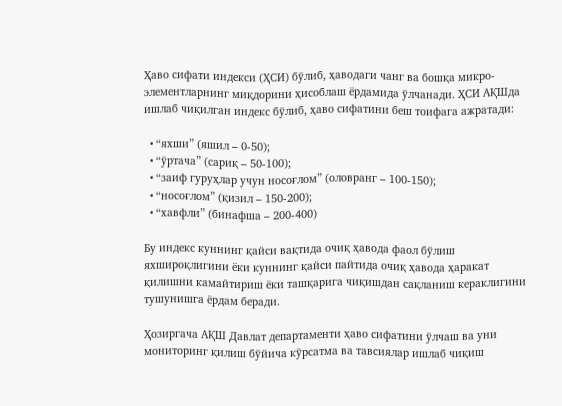Ҳаво сифати индекси (ҲСИ) бўлиб, ҳаводаги чанг ва бошқа микро-элементларнинг миқдорини ҳисоблаш ёрдамида ўлчанади. ҲСИ АҚШда ишлаб чиқилган индекс бўлиб, ҳаво сифатини беш тоифага ажратади:

  • “яхши” (яшил – 0-50);
  • “ўртача” (сариқ – 50-100);
  • “заиф гуруҳлар учун носоғлом” (оловранг – 100-150);
  • “носоғлом” (қизил – 150-200);
  • “хавфли” (бинафша – 200-400)

Бу индекс куннинг қайси вақтида очиқ ҳавода фаол бўлиш яхшироқлигини ёки куннинг қайси пайтида очиқ ҳавода ҳаракат қилишни камайтириш ёки ташқарига чиқишдан сақланиш кераклигини тушунишга ёрдам беради.

Ҳозиргача АҚШ Давлат департаменти ҳаво сифатини ўлчаш ва уни мониторинг қилиш бўйича кўрсатма ва тавсиялар ишлаб чиқиш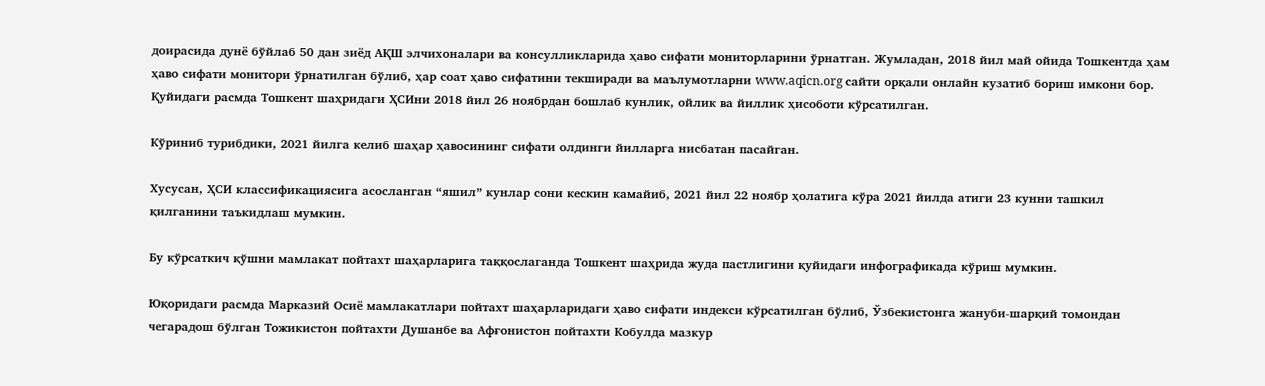доирасида дунё бўйлаб 50 дан зиёд АҚШ элчихоналари ва консулликларида ҳаво сифати мониторларини ўрнатган. Жумладан, 2018 йил май ойида Тошкентда ҳам ҳаво сифати монитори ўрнатилган бўлиб, ҳар соат ҳаво сифатини текширади ва маълумотларни www.aqicn.org сайти орқали онлайн кузатиб бориш имкони бор. Қуйидаги расмда Тошкент шаҳридаги ҲСИни 2018 йил 26 ноябрдан бошлаб кунлик, ойлик ва йиллик ҳисоботи кўрсатилган.

Кўриниб турибдики, 2021 йилга келиб шаҳар ҳавосининг сифати олдинги йилларга нисбатан пасайган.

Хусусан, ҲСИ классификациясига асосланган “яшил” кунлар сони кескин камайиб, 2021 йил 22 ноябр ҳолатига кўра 2021 йилда атиги 23 кунни ташкил қилганини таъкидлаш мумкин.

Бу кўрсаткич қўшни мамлакат пойтахт шаҳарларига таққослаганда Тошкент шаҳрида жуда пастлигини қуйидаги инфографикада кўриш мумкин.

Юқоридаги расмда Марказий Осиё мамлакатлари пойтахт шаҳарларидаги ҳаво сифати индекси кўрсатилган бўлиб, Ўзбекистонга жануби-шарқий томондан чегарадош бўлган Тожикистон пойтахти Душанбе ва Афғонистон пойтахти Кобулда мазкур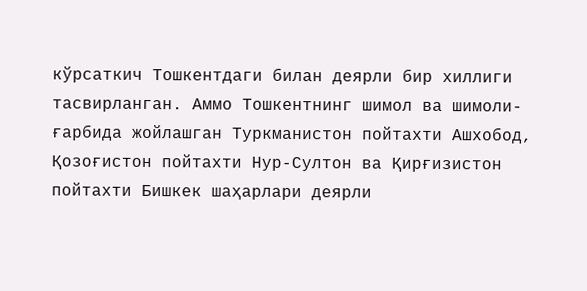кўрсаткич Тошкентдаги билан деярли бир хиллиги тасвирланган. Аммо Тошкентнинг шимол ва шимоли-ғарбида жойлашган Туркманистон пойтахти Ашхобод, Қозоғистон пойтахти Нур-Султон ва Қирғизистон пойтахти Бишкек шаҳарлари деярли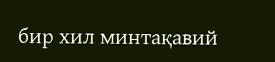бир хил минтақавий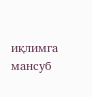иқлимга мансуб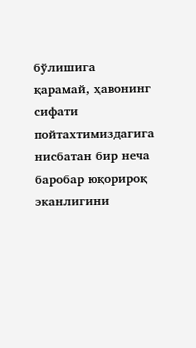бўлишига қарамай, ҳавонинг сифати пойтахтимиздагига нисбатан бир неча баробар юқорироқ эканлигини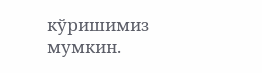кўришимиз мумкин.